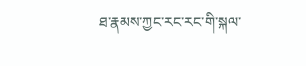ཐ་རྣམས་ཀྱང་རང་རང་གི་སྐལ་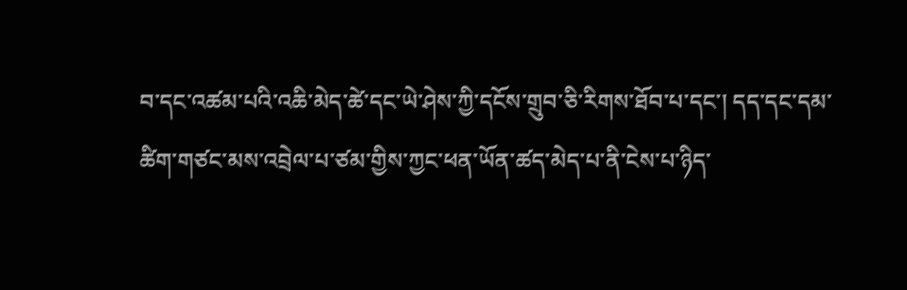བ་དང་འཚམ་པའི་འཆི་མེད་ཚེ་དང་ཡེ་ཤེས་ཀྱི་དངོས་གྲུབ་ཅི་རིགས་ཐོབ་པ་དང་། དད་དང་དམ་ཚིག་གཙང་མས་འབྲེལ་པ་ཙམ་གྱིས་ཀྱང་ཕན་ཡོན་ཚད་མེད་པ་ནི་ངེས་པ་ཉིད་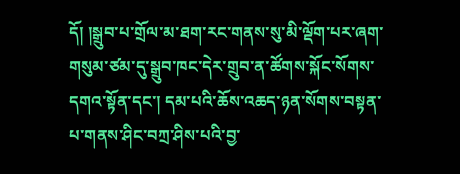དོ། །སྒྲུབ་པ་གྲོལ་མ་ཐག་རང་གནས་སུ་མི་ལྡོག་པར་ཞག་གསུམ་ཙམ་དུ་སྒྲུབ་ཁང་དེར་གྲུབ་ན་ཚོགས་སྐོང་སོགས་དགའ་སྟོན་དང་། དམ་པའི་ཆོས་འཆད་ཉན་སོགས་བསྟན་པ་གནས་ཤིང་བཀྲ་ཤིས་པའི་བྱ་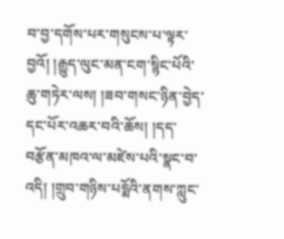བ་བྱ་དགོས་པར་གསུངས་པ་ལྟར་བྱའོ། །རྒྱུད་ལུང་མན་ངག་སྙིང་པོའི་ཆུ་གཏེར་ལས། །ཟབ་གསང་ཉིན་བྱེད་དང་པོར་འཆར་བའི་ཆོས། །དད་བརྩོན་མཁའ་ལ་མཛེས་པའི་སྣང་བ་འདི། །གྲུབ་གཉིས་པདྨོའི་ནགས་ཀླུང་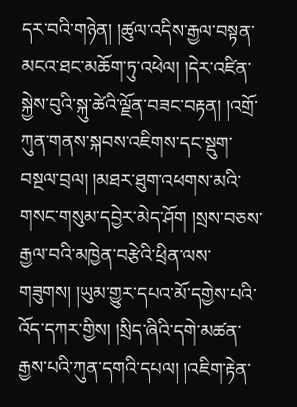དར་བའི་གཉེན། །ཚུལ་འདིས་རྒྱལ་བསྟན་མངའ་ཐང་མཆོག་ཏུ་འཕེལ། །དེར་འཛིན་སྐྱེས་བུའི་སྐུ་ཚེའི་ལྗོན་བཟང་བརྟན། །འགྲོ་ཀུན་གནས་སྐབས་འཇིགས་དང་སྡུག་བསྔལ་བྲལ། །མཐར་ཐུག་འཕགས་མའི་གསང་གསུམ་དབྱེར་མེད་ཤོག །སྲས་བཅས་རྒྱལ་བའི་མཁྱེན་བརྩེའི་ཕྲིན་ལས་གཟུགས། །ཡུམ་གྱུར་དཔའ་མོ་དགྱེས་པའི་འོད་དཀར་གྱིས། །སྲིད་ཞིའི་དགེ་མཚན་རྒྱས་པའི་ཀུན་དགའི་དཔལ། །འཇིག་རྟེན་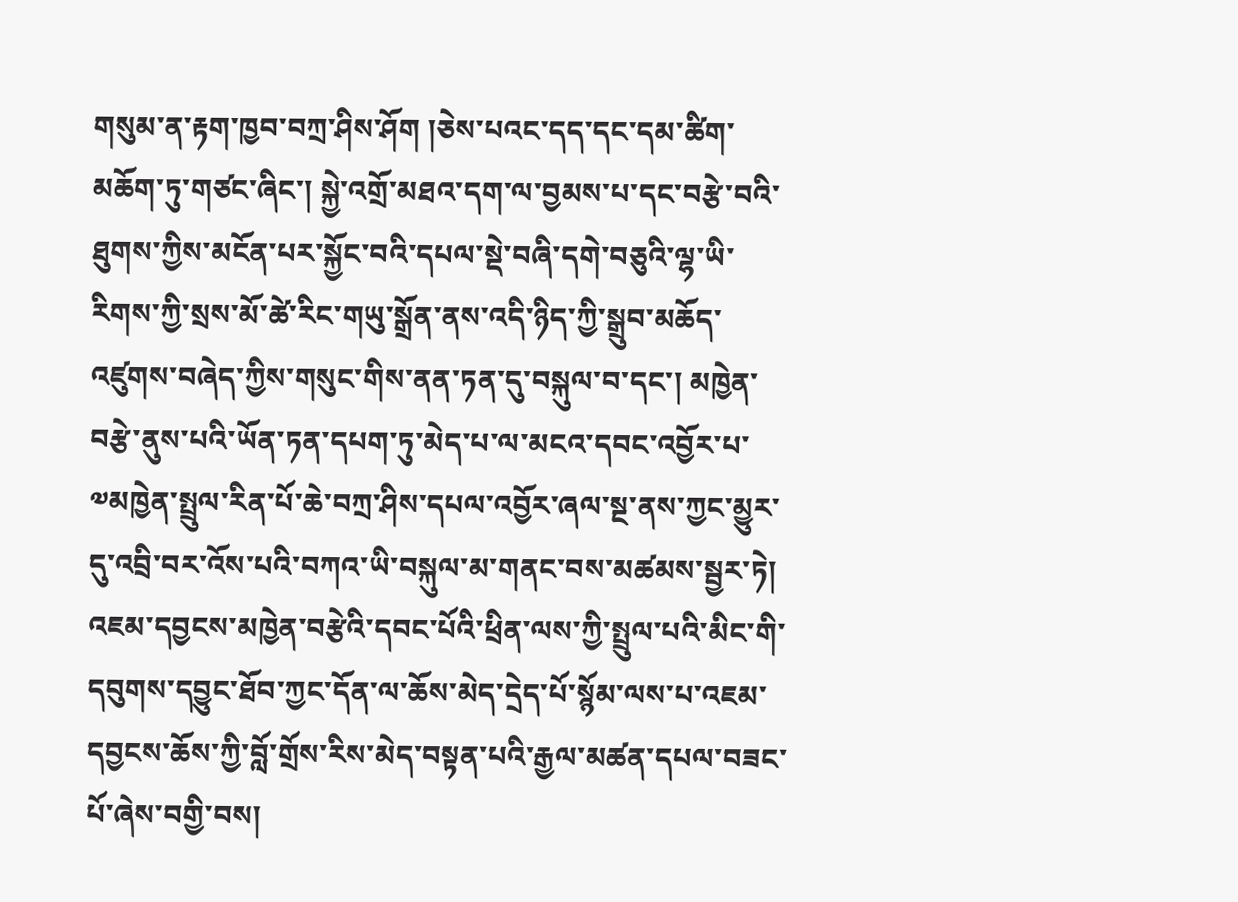གསུམ་ན་རྟག་ཁྱབ་བཀྲ་ཤིས་ཤོག །ཅེས་པའང་དད་དང་དམ་ཚིག་མཆོག་ཏུ་གཙང་ཞིང་། སྐྱེ་འགྲོ་མཐའ་དག་ལ་བྱམས་པ་དང་བརྩེ་བའི་ཐུགས་ཀྱིས་མངོན་པར་སྐྱོང་བའི་དཔལ་སྡེ་བཞི་དགེ་བཅུའི་ལྷ་ཡི་རིགས་ཀྱི་སྲས་མོ་ཚེ་རིང་གཡུ་སྒྲོན་ནས་འདི་ཉིད་ཀྱི་སྒྲུབ་མཆོད་འཛུགས་བཞེད་ཀྱིས་གསུང་གིས་ནན་ཏན་དུ་བསྐུལ་བ་དང་། མཁྱེན་བརྩེ་ནུས་པའི་ཡོན་ཏན་དཔག་ཏུ་མེད་པ་ལ་མངའ་དབང་འབྱོར་པ་༧མཁྱེན་སྤྲུལ་རིན་པོ་ཆེ་བཀྲ་ཤིས་དཔལ་འབྱོར་ཞལ་སྔ་ནས་ཀྱང་མྱུར་དུ་འབྲི་བར་འོས་པའི་བཀའ་ཡི་བསྐུལ་མ་གནང་བས་མཚམས་སྦྱར་ཏེ། འཇམ་དབྱངས་མཁྱེན་བརྩེའི་དབང་པོའི་ཕྲིན་ལས་ཀྱི་སྤྲུལ་པའི་མིང་གི་དབུགས་དབྱུང་ཐོབ་ཀྱང་དོན་ལ་ཆོས་མེད་དྲེད་པོ་སྙོམ་ལས་པ་འཇམ་དབྱངས་ཆོས་ཀྱི་བློ་གྲོས་རིས་མེད་བསྟན་པའི་རྒྱལ་མཚན་དཔལ་བཟང་པོ་ཞེས་བགྱི་བས།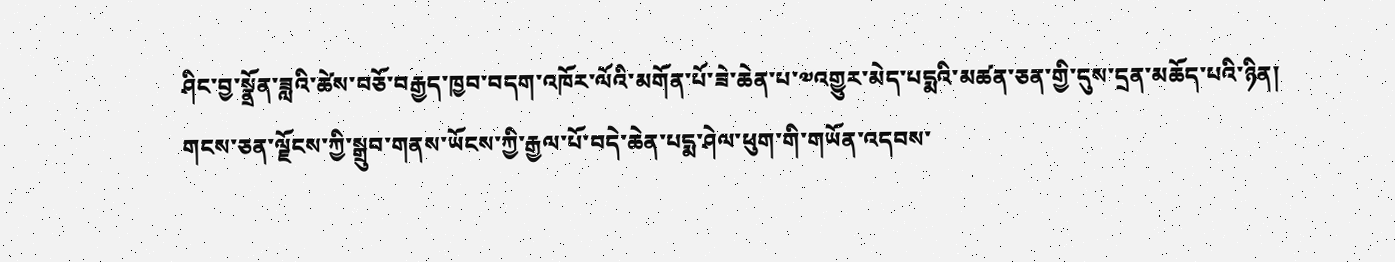ཤིང་བྱ་སྣྲོན་ཟླའི་ཚེས་བཅོ་བརྒྱད་ཁྱབ་བདག་འཁོར་ལོའི་མགོན་པོ་ཟེ་ཆེན་པ་༧འགྱུར་མེད་པདྨའི་མཚན་ཅན་གྱི་དུས་དྲན་མཆོད་པའི་ཉིན། གངས་ཅན་ལྗོངས་ཀྱི་སྒྲུབ་གནས་ཡོངས་ཀྱི་རྒྱལ་པོ་བདེ་ཆེན་པདྨ་ཤེལ་ཕུག་གི་གཡོན་འདབས་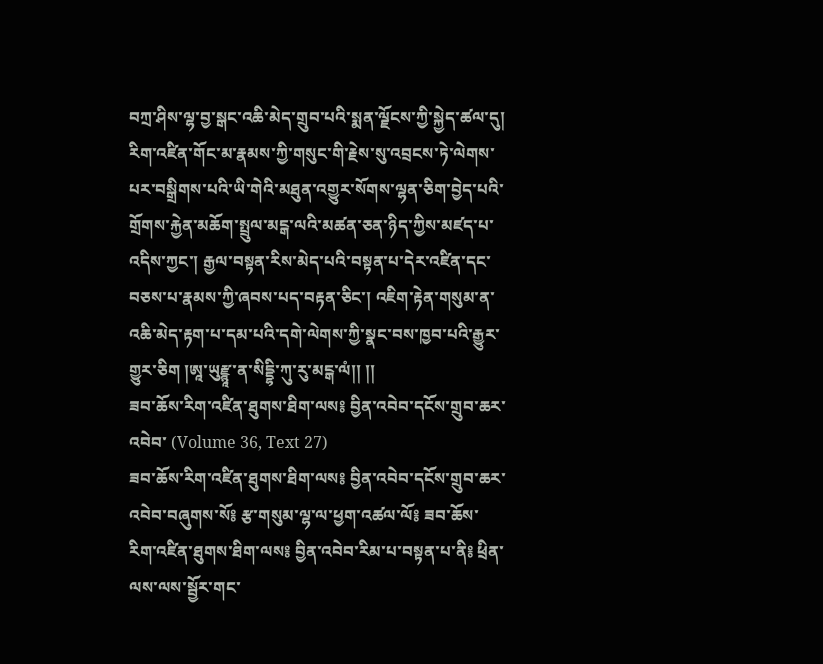བཀྲ་ཤིས་ལྷ་བྱ་སྒང་འཆི་མེད་གྲུབ་པའི་སྨན་ལྗོངས་ཀྱི་སྐྱེད་ཚལ་དུ། རིག་འཛིན་གོང་མ་རྣམས་ཀྱི་གསུང་གི་རྗེས་སུ་འབྲངས་ཏེ་ལེགས་པར་བསྒྲིགས་པའི་ཡི་གེའི་མཐུན་འགྱུར་སོགས་ལྷན་ཅིག་བྱེད་པའི་གྲོགས་རྐྱེན་མཆོག་སྤྲུལ་མངྒ་ལའི་མཚན་ཅན་ཉིད་ཀྱིས་མཛད་པ་འདིས་ཀྱང་། རྒྱལ་བསྟན་རིས་མེད་པའི་བསྟན་པ་དེར་འཛིན་དང་བཅས་པ་རྣམས་ཀྱི་ཞབས་པད་བརྟན་ཅིང་། འཇིག་རྟེན་གསུམ་ན་འཆི་མེད་རྟག་པ་དམ་པའི་དགེ་ལེགས་ཀྱི་སྣང་བས་ཁྱབ་པའི་རྒྱུར་གྱུར་ཅིག །ཨཱ་ཡུརྫྙཱ་ན་སིདྡྷི་ཀུ་རུ་མངྒ་ལཾ།། །།
ཟབ་ཆོས་རིག་འཛིན་ཐུགས་ཐིག་ལས༔ བྱིན་འབེབ་དངོས་གྲུབ་ཆར་འབེབ་ (Volume 36, Text 27)
ཟབ་ཆོས་རིག་འཛིན་ཐུགས་ཐིག་ལས༔ བྱིན་འབེབ་དངོས་གྲུབ་ཆར་འབེབ་བཞུགས་སོ༔ རྩ་གསུམ་ལྷ་ལ་ཕྱག་འཚལ་ལོ༔ ཟབ་ཆོས་རིག་འཛིན་ཐུགས་ཐིག་ལས༔ བྱིན་འབེབ་རིམ་པ་བསྟན་པ་ནི༔ ཕྲིན་ལས་ལས་སྦྱོར་གང་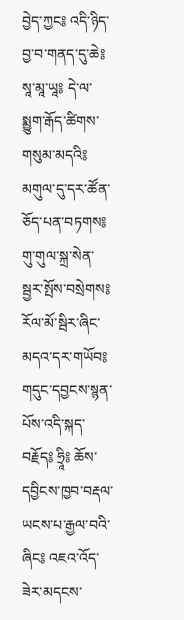བྱེད་ཀྱང༔ འདི་ཉིད་བྱ་བ་གནད་དུ་ཆེ༔ སཱ་མཱ་ཡཱ༔ དེ་ལ་སྨྱུག་རྒོད་ཚིགས་གསུམ་མདའི༔ མགུལ་དུ་དར་ཚོན་ཅོད་པན་བཏགས༔ གུ་གུལ་སྐྲ་སེན་སྦྱར་སྤོས་བསྲེགས༔ རོལ་མོ་སྦིར་ཞིང་མདའ་དར་གཡོབ༔ གདུང་དབྱངས་སྙན་པོས་འདི་སྐད་བརྗོད༔ ཧྲཱི༔ ཆོས་དབྱིངས་ཁྱབ་བརྡལ་ཡངས་པ་རྒྱལ་བའི་ཞིང༔ འཇའ་འོད་ཟེར་མདངས་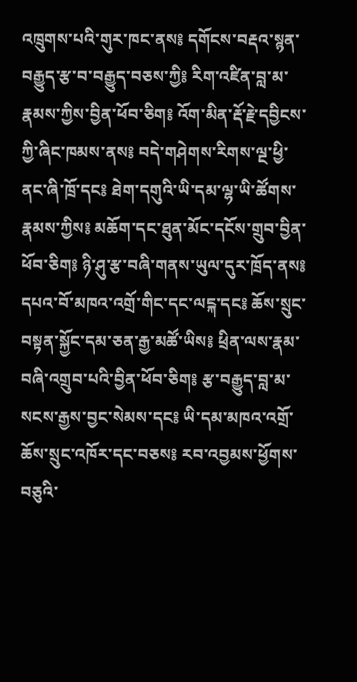འཁྲུགས་པའི་གུར་ཁང་ནས༔ དགོངས་བརྡའ་སྙན་བརྒྱུད་རྩ་བ་བརྒྱུད་བཅས་ཀྱི༔ རིག་འཛིན་བླ་མ་རྣམས་ཀྱིས་བྱིན་ཕོབ་ཅིག༔ འོག་མིན་རྡོ་རྗེ་དབྱིངས་ཀྱི་ཞིང་ཁམས་ནས༔ བདེ་གཤེགས་རིགས་ལྔ་ཕྱི་ནང་ཞི་ཁྲོ་དང༔ ཐེག་དགུའི་ཡི་དམ་ལྷ་ཡི་ཚོགས་རྣམས་ཀྱིས༔ མཆོག་དང་ཐུན་མོང་དངོས་གྲུབ་བྱིན་ཕོབ་ཅིག༔ ཉི་ཤུ་རྩ་བཞི་གནས་ཡུལ་དུར་ཁྲོད་ནས༔ དཔའ་བོ་མཁའ་འགྲོ་གིང་དང་ལངྐ་དང༔ ཆོས་སྲུང་བསྟན་སྐྱོང་དམ་ཅན་རྒྱ་མཚོ་ཡིས༔ ཕྲིན་ལས་རྣམ་བཞི་འགྲུབ་པའི་བྱིན་ཕོབ་ཅིག༔ རྩ་བརྒྱུད་བླ་མ་སངས་རྒྱས་བྱང་སེམས་དང༔ ཡི་དམ་མཁའ་འགྲོ་ཆོས་སྲུང་འཁོར་དང་བཅས༔ རབ་འབྱམས་ཕྱོགས་བཅུའི་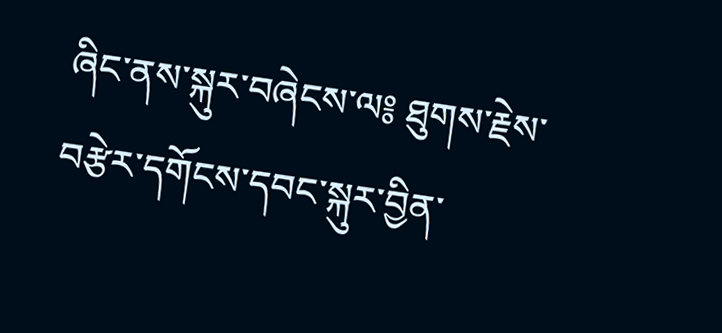ཞིང་ནས་སྐུར་བཞེངས་ལ༔ ཐུགས་རྗེས་བརྩེར་དགོངས་དབང་སྐུར་བྱིན་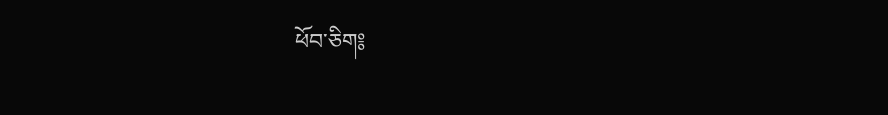ཕོབ་ཅིག༔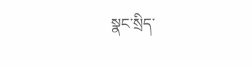སྣང་སྲིད་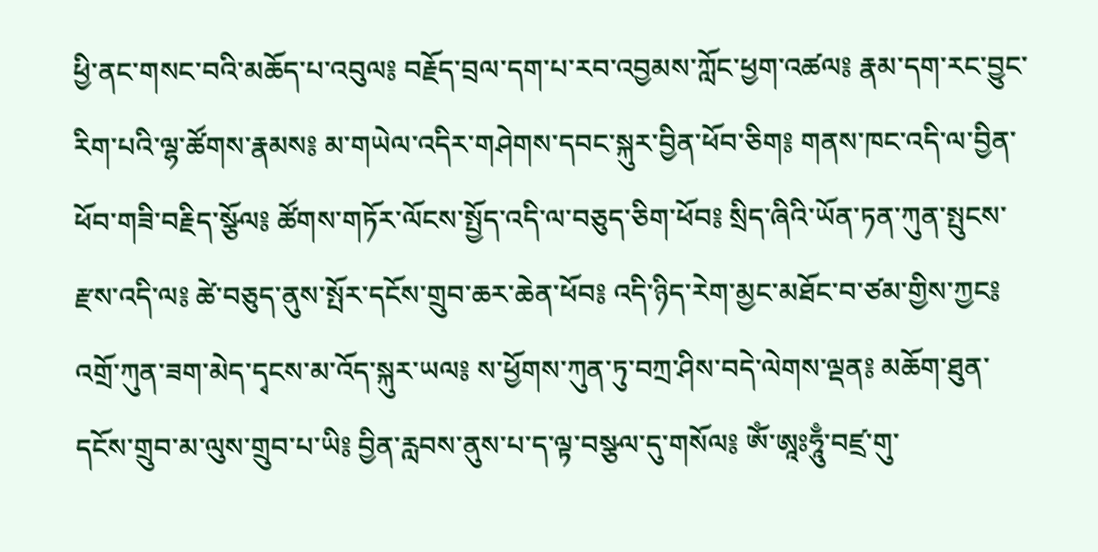ཕྱི་ནང་གསང་བའི་མཆོད་པ་འབུལ༔ བརྗོད་བྲལ་དག་པ་རབ་འབྱམས་ཀློང་ཕྱག་འཚལ༔ རྣམ་དག་རང་བྱུང་རིག་པའི་ལྷ་ཚོགས་རྣམས༔ མ་གཡེལ་འདིར་གཤེགས་དབང་སྐུར་བྱིན་ཕོབ་ཅིག༔ གནས་ཁང་འདི་ལ་བྱིན་ཕོབ་གཟི་བརྗིད་སྩོལ༔ ཚོགས་གཏོར་ལོངས་སྤྱོད་འདི་ལ་བཅུད་ཅིག་ཕོབ༔ སྲིད་ཞིའི་ཡོན་ཏན་ཀུན་སྤུངས་རྫས་འདི་ལ༔ ཚེ་བཅུད་ནུས་སྤོར་དངོས་གྲུབ་ཆར་ཆེན་ཕོབ༔ འདི་ཉིད་རེག་མྱང་མཐོང་བ་ཙམ་གྱིས་ཀྱང༔ འགྲོ་ཀུན་ཟག་མེད་དྭངས་མ་འོད་སྐུར་ཡལ༔ ས་ཕྱོགས་ཀུན་ཏུ་བཀྲ་ཤིས་བདེ་ལེགས་ལྡན༔ མཆོག་ཐུན་དངོས་གྲུབ་མ་ལུས་གྲུབ་པ་ཡི༔ བྱིན་རླབས་ནུས་པ་ད་ལྟ་བསྩལ་དུ་གསོལ༔ ཨོཾ་ཨཱཿཧཱུྃ་བཛྲ་གུ་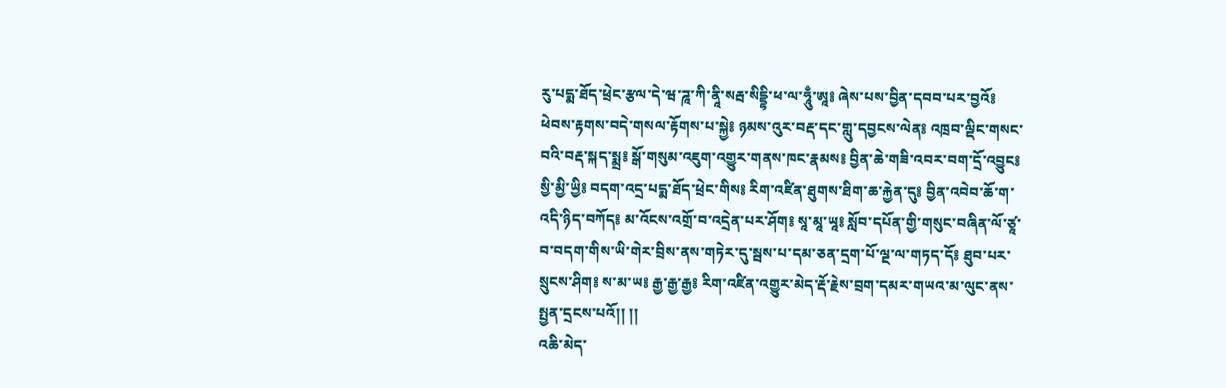རུ་པདྨ་ཐོད་ཕྲེང་རྩལ་དེ་ཝ་ཌཱ་ཀི་ནཱི་སརྦ་སིདྡྷི་ཕ་ལ་ཧཱུྃ་ཨཱ༔ ཞེས་པས་བྱིན་དབབ་པར་བྱའོ༔ ཕེབས་རྟགས་བདེ་གསལ་རྟོགས་པ་སྐྱེ༔ ཉམས་འུར་བརྡ་དང་གླུ་དབྱངས་ལེན༔ འཁྲབ་ལྡིང་གསང་བའི་བརྡ་སྐད་སྨྲ༔ སྒོ་གསུམ་འཇུག་འགྱུར་གནས་ཁང་རྣམས༔ བྱིན་ཆེ་གཟི་འབར་བག་དྲོ་འབྱུང༔ སྱི་མྱི་ཡྱི༔ བདག་འདྲ་པདྨ་ཐོད་ཕྲེང་གིས༔ རིག་འཛིན་ཐུགས་ཐིག་ཆ་རྐྱེན་དུ༔ བྱིན་འབེབ་ཆོ་ག་འདི་ཉིད་བཀོད༔ མ་འོངས་འགྲོ་བ་འདྲེན་པར་ཤོག༔ སཱ་མཱ་ཡཱ༔ སློབ་དཔོན་གྱི་གསུང་བཞིན་ལོ་ཙཱ་བ་བདག་གིས་ཡི་གེར་བྲིས་ནས་གཏེར་དུ་སྦས་པ་དམ་ཅན་དྲག་པོ་ལྔ་ལ་གཏད་དོ༔ ཐུབ་པར་སྲུངས་ཤིག༔ ས་མ་ཡ༔ རྒྱ་རྒྱ་རྒྱ༔ རིག་འཛིན་འགྱུར་མེད་རྡོ་རྗེས་བྲག་དམར་གཡའ་མ་ལུང་ནས་སྤྱན་དྲངས་པའོ།། །།
འཆི་མེད་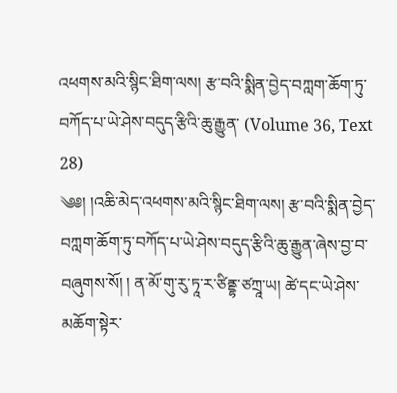འཕགས་མའི་སྙིང་ཐིག་ལས། རྩ་བའི་སྨིན་བྱེད་བཀླག་ཆོག་ཏུ་བཀོད་པ་ཡེ་ཤེས་བདུད་རྩིའི་ཆུ་རྒྱུན་ (Volume 36, Text 28)
༄༅། །འཆི་མེད་འཕགས་མའི་སྙིང་ཐིག་ལས། རྩ་བའི་སྨིན་བྱེད་བཀླག་ཆོག་ཏུ་བཀོད་པ་ཡེ་ཤེས་བདུད་རྩིའི་ཆུ་རྒྱུན་ཞེས་བྱ་བ་བཞུགས་སོ། ། ན་མོ་གུ་རུ་ཏཱ་ར་ཙིནྡྷ་ཙཀྲཱ་ཡ། ཚེ་དང་ཡེ་ཤེས་མཆོག་སྟེར་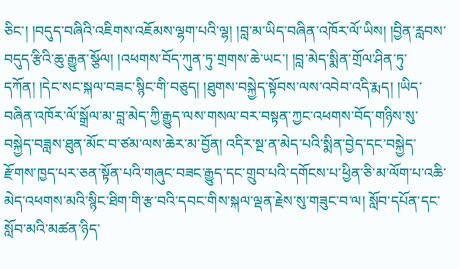ཅིང་། །བདུད་བཞིའི་འཇིགས་འཇོམས་ལྷག་པའི་ལྷ། །བླ་མ་ཡིད་བཞིན་འཁོར་ལོ་ཡིས། །བྱིན་རླབས་བདུད་རྩིའི་ཆུ་རྒྱུན་སྩོལ། །འཕགས་བོད་ཀུན་ཏུ་གྲགས་ཆེ་ཡང་། །བླ་མེད་སྨིན་གྲོལ་ཤིན་ཏུ་དཀོན། །དེང་སང་སྐལ་བཟང་སྙིང་གི་བཅུད། །ཐུགས་བསྐྱེད་སྟོབས་ལས་འབེབ་འདི་རྨད། །ཡིད་བཞིན་འཁོར་ལོ་སྒྲོལ་མ་བླ་མེད་ཀྱི་རྒྱུད་ལས་གསལ་བར་བསྟན་ཀྱང་འཕགས་བོད་གཉིས་སུ་བསྐྱེད་བཟླས་ཐུན་མོང་བ་ཙམ་ལས་ཆེར་མ་བྱོན། འདིར་སྔ་ན་མེད་པའི་སྨིན་བྱེད་དང་བསྐྱེད་རྫོགས་ཁྱད་པར་ཅན་སྟོན་པའི་གཞུང་བཟང་རྒྱུད་དང་གྲུབ་པའི་དགོངས་པ་ཕྱིན་ཅི་མ་ལོག་པ་འཆི་མེད་འཕགས་མའི་སྙིང་ཐིག་གི་རྩ་བའི་དབང་གིས་སྐལ་ལྡན་རྗེས་སུ་གཟུང་བ་ལ། སློབ་དཔོན་དང་སློབ་མའི་མཚན་ཉིད་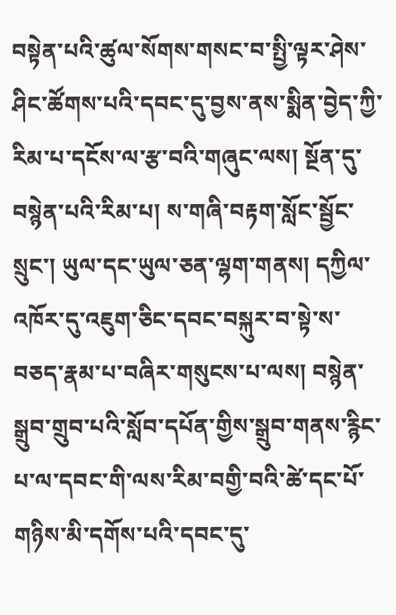བསྟེན་པའི་ཚུལ་སོགས་གསང་བ་སྤྱི་ལྟར་ཤེས་ཤིང་ཚོགས་པའི་དབང་དུ་བྱས་ནས་སྨིན་བྱེད་ཀྱི་རིམ་པ་དངོས་ལ་རྩ་བའི་གཞུང་ལས། སྔོན་དུ་བསྙེན་པའི་རིམ་པ། ས་གཞི་བརྟག་སློང་སྦྱོང་སྲུང་། ཡུལ་དང་ཡུལ་ཅན་ལྷག་གནས། དཀྱིལ་འཁོར་དུ་འཇུག་ཅིང་དབང་བསྐུར་བ་སྟེ་ས་བཅད་རྣམ་པ་བཞིར་གསུངས་པ་ལས། བསྙེན་སྒྲུབ་གྲུབ་པའི་སློབ་དཔོན་གྱིས་སྒྲུབ་གནས་རྙིང་པ་ལ་དབང་གི་ལས་རིམ་བགྱི་བའི་ཚེ་དང་པོ་གཉིས་མི་དགོས་པའི་དབང་དུ་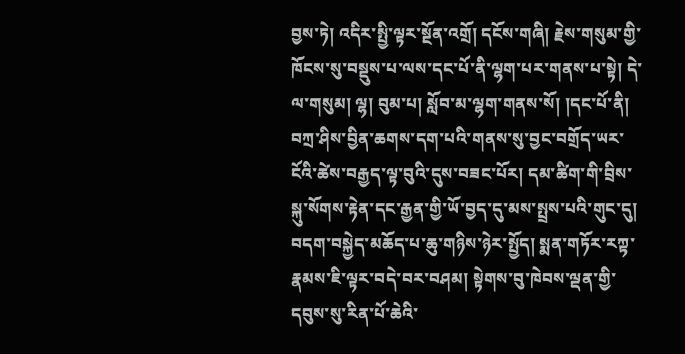བྱས་ཏེ། འདིར་སྤྱི་ལྟར་སྔོན་འགྲོ། དངོས་གཞི། རྗེས་གསུམ་གྱི་ཁོངས་སུ་བསྡུས་པ་ལས་དང་པོ་ནི་ལྷག་པར་གནས་པ་སྟེ། དེ་ལ་གསུམ། ལྷ། བུམ་པ། སློབ་མ་ལྷག་གནས་སོ། །དང་པོ་ནི། བཀྲ་ཤིས་བྱིན་ཆགས་དག་པའི་གནས་སུ་བྱང་བགྲོད་ཡར་ངོའི་ཚེས་བརྒྱད་ལྟ་བུའི་དུས་བཟང་པོར། དམ་ཚིག་གི་བྲིས་སྐུ་སོགས་རྟེན་དང་རྒྱན་གྱི་ཡོ་བྱད་དུ་མས་སྤྲས་པའི་གུང་དུ། བདག་བསྐྱེད་མཆོད་པ་ཆུ་གཉིས་ཉེར་སྤྱོད། སྨན་གཏོར་རཀྟ་རྣམས་ཇི་ལྟར་བདེ་བར་བཤམ། སྟེགས་བུ་ཁེབས་ལྡན་གྱི་དབུས་སུ་རིན་པོ་ཆེའི་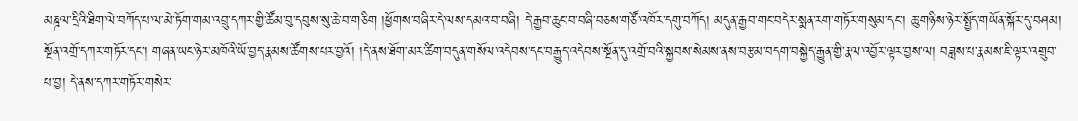མཎྜལ་དྲིའི་ཐིག་ལེ་བཀོད་པ་ལ་མེ་ཏོག་གམ་འབྲུ་དཀར་གྱི་ཚོམ་བུ་དབུས་སུ་ཆེ་བ་གཅིག །ཕྱོགས་བཞིར་དེ་ལས་དམའ་བ་བཞི། དེ་རྒྱབ་ཆུང་བ་བཞི་བཅས་གཙོ་འཁོར་དགུ་བཀོད། མདུན་རྒྱབ་གང་བདེར་སྨན་རག་གཏོར་གསུམ་དང་། ཆུ་གཉིས་ཉེར་སྤྱོད་གཡོན་སྐོར་དུ་བཤམ། སྔོན་འགྲོ་དཀར་གཏོར་དང་། གཞན་ཡང་ཉེར་མཁོའི་ཡོ་བྱད་རྣམས་ཚོགས་པར་བྱའོ། །དེ་ནས་ཐོག་མར་ཚིག་བདུན་གསོལ་འདེབས་དང་བརྒྱུད་འདེབས་སྔོན་དུ་འགྲོ་བའི་སྐྱབས་སེམས་ནས་བརྩམ་བདག་བསྐྱེད་རྒྱུན་གྱི་རྣལ་འབྱོར་ལྟར་བྱས་ལ། བཟླས་པ་རྣམས་ཇི་ལྟར་འགྲུབ་པ་བྱ། དེ་ནས་དཀར་གཏོར་གསེར་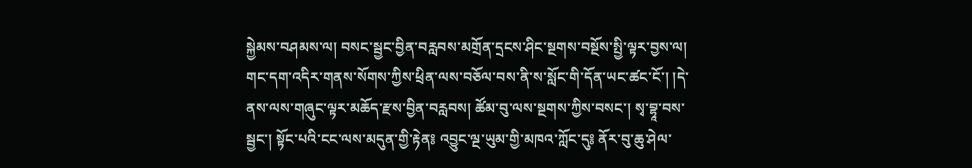སྐྱེམས་བཤམས་ལ། བསང་སྦྱང་བྱིན་བརླབས་མགྲོན་དྲངས་ཤིང་སྔགས་བསྔོས་སྤྱི་ལྟར་བྱས་ལ། གང་དག་འདིར་གནས་སོགས་ཀྱིས་ཕྲིན་ལས་བཅོལ་བས་ནི་ས་སློང་གི་དོན་ཡང་ཚང་ངོ་། །དེ་ནས་ལས་གཞུང་ལྟར་མཆོད་རྫས་བྱིན་བརླབས། ཚོམ་བུ་ལས་སྔགས་ཀྱིས་བསང་། སྭ་བྷཱ་བས་སྦྱང་། སྟོང་པའི་ངང་ལས་མདུན་གྱི་རྟེན༔ འབྱུང་ལྔ་ཡུམ་གྱི་མཁའ་ཀློང་དུ༔ ནོར་བུ་ཆུ་ཤེལ་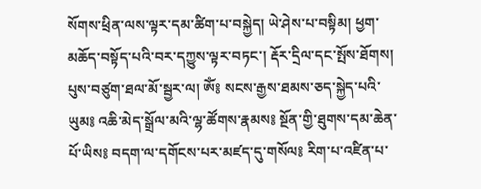སོགས་ཕྲིན་ལས་ལྟར་དམ་ཚིག་པ་བསྐྱེད། ཡེ་ཤེས་པ་བསྟིམ། ཕྱག་མཆོད་བསྟོད་པའི་བར་དཀྱུས་ལྟར་བཏང་། རྡོར་དྲིལ་དང་སྤོས་ཐོགས། པུས་བཙུག་ཐལ་མོ་སྦྱར་ལ། ཨོཾ༔ སངས་རྒྱས་ཐམས་ཅད་སྐྱེད་པའི་ཡུམ༔ འཆི་མེད་སྒྲོལ་མའི་ལྷ་ཚོགས་རྣམས༔ སྔོན་གྱི་ཐུགས་དམ་ཆེན་པོ་ཡིས༔ བདག་ལ་དགོངས་པར་མཛད་དུ་གསོལ༔ རིག་པ་འཛིན་པ་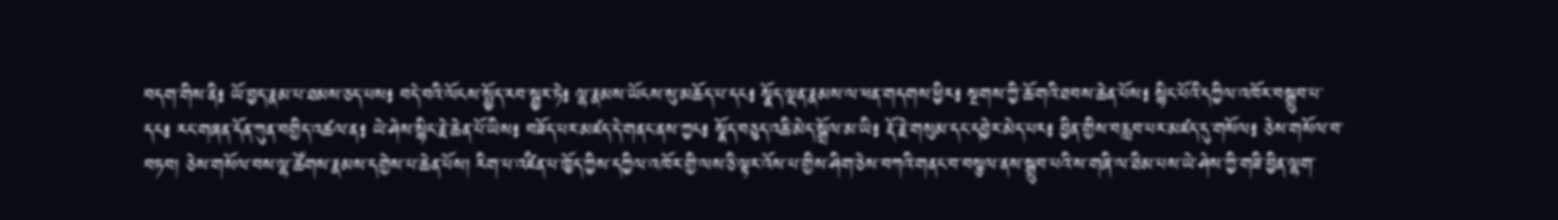བདག་གིས་ནི༔ ཡོ་བྱད་རྣམ་པ་ཐམས་ཅད་པས༔ བདེ་བའི་ལོངས་སྤྱོད་རབ་སྦྱར་ཏེ༔ ལྷ་རྣམས་ཡོངས་སུ་མཆོད་པ་དང༔ སྣོད་ལྡན་རྣམས་ལ་ཕན་གདགས་ཕྱིར༔ སྔགས་ཀྱི་ཆོ་གའི་ཐབས་ཆེན་པོས༔ སྙིང་པོའི་དཀྱིལ་འཁོར་བསྒྲུབ་པ་དང༔ རང་གཞན་དོན་ཀུན་བགྱིད་འཚལ་ན༔ ཡེ་ཤེས་སྙིང་རྗེ་ཆེན་པོ་ཡིས༔ བཟོད་པར་མཛད་དེ་གནང་ནས་ཀྱང༔ སྣོད་བཅུད་འཆི་མེད་སྒྲོལ་མ་ཡི༔ རྡོ་རྗེ་གསུམ་དང་དབྱེར་མེད་པར༔ བྱིན་གྱིས་བརླབ་པར་མཛད་དུ་གསོལ༔ ཅེས་གསོལ་བ་བཏབ། ཅེས་གསོལ་བས་ལྷ་ཚོགས་རྣམས་དགྱེས་པ་ཆེན་པོས། རིག་པ་འཛིན་པ་ཁྱོད་ཀྱིས་དཀྱིལ་འཁོར་གྱི་ལས་ཅི་ལྟར་འོས་པ་གྱིས་ཤིག་ཅེས་བཀའི་གནང་བ་བསྩལ་ནས་སྒྲུབ་པའི་ས་གཞི་ལ་ཐིམ་པས་ཡེ་ཤེས་ཀྱི་གཟི་བྱིན་ལྷག་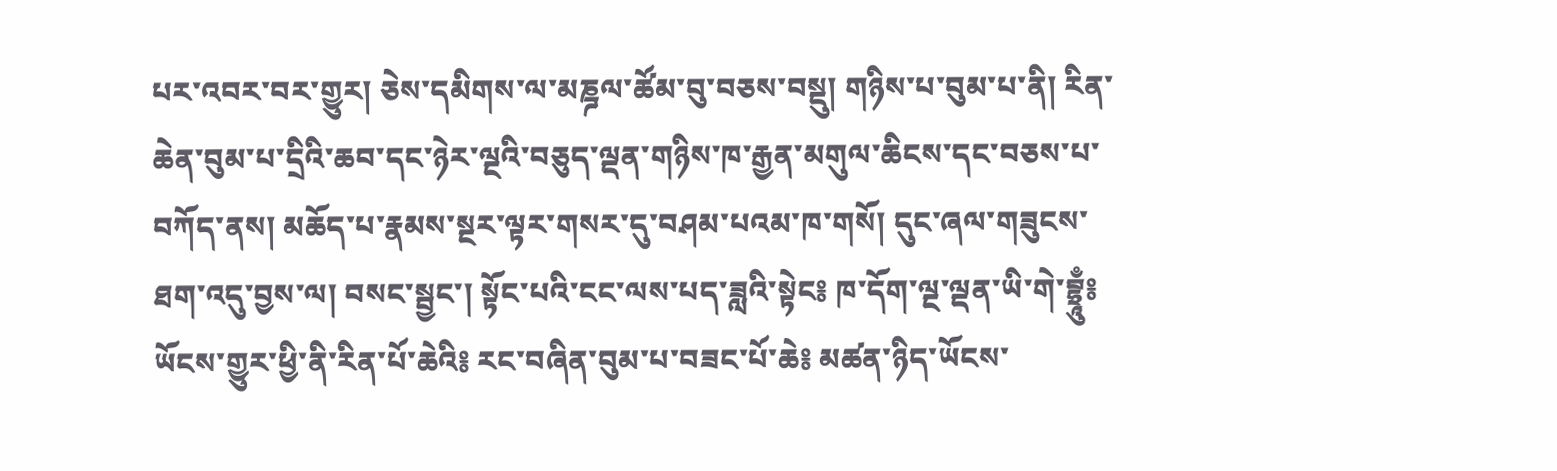པར་འབར་བར་གྱུར། ཅེས་དམིགས་ལ་མཎྜལ་ཚོམ་བུ་བཅས་བསྡུ། གཉིས་པ་བུམ་པ་ནི། རིན་ཆེན་བུམ་པ་དྲིའི་ཆབ་དང་ཉེར་ལྔའི་བཅུད་ལྡན་གཉིས་ཁ་རྒྱན་མགུལ་ཆིངས་དང་བཅས་པ་བཀོད་ནས། མཆོད་པ་རྣམས་སྔར་ལྟར་གསར་དུ་བཤམ་པའམ་ཁ་གསོ། དུང་ཞལ་གཟུངས་ཐག་འདུ་བྱས་ལ། བསང་སྦྱང་། སྟོང་པའི་ངང་ལས་པད་ཟླའི་སྟེང༔ ཁ་དོག་ལྔ་ལྡན་ཡི་གེ་བྷྲཱུྃ༔ ཡོངས་གྱུར་ཕྱི་ནི་རིན་པོ་ཆེའི༔ རང་བཞིན་བུམ་པ་བཟང་པོ་ཆེ༔ མཚན་ཉིད་ཡོངས་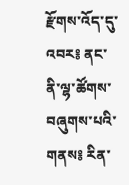རྫོགས་འོད་དུ་འབར༔ ནང་ནི་ལྷ་ཚོགས་བཞུགས་པའི་གནས༔ རིན་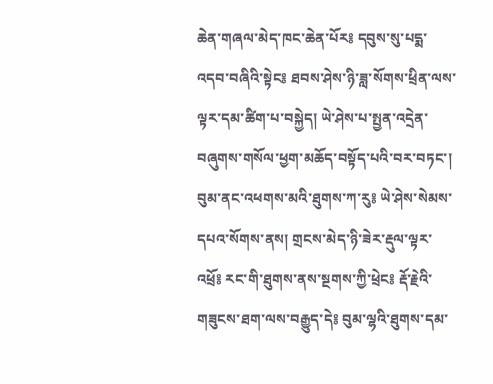ཆེན་གཞལ་མེད་ཁང་ཆེན་པོར༔ དབུས་སུ་པདྨ་འདབ་བཞིའི་སྟེང༔ ཐབས་ཤེས་ཉི་ཟླ་སོགས་ཕྲིན་ལས་ལྟར་དམ་ཚིག་པ་བསྐྱེད། ཡེ་ཤེས་པ་སྤྱན་འདྲེན་བཞུགས་གསོལ་ཕྱག་མཆོད་བསྟོད་པའི་བར་བཏང་། བུམ་ནང་འཕགས་མའི་ཐུགས་ཀ་རུ༔ ཡེ་ཤེས་སེམས་དཔའ་སོགས་ནས། གྲངས་མེད་ཉི་ཟེར་རྡུལ་ལྟར་འཕྲོ༔ རང་གི་ཐུགས་ནས་སྔགས་ཀྱི་ཕྲེང༔ རྡོ་རྗེའི་གཟུངས་ཐག་ལས་བརྒྱུད་དེ༔ བུམ་ལྷའི་ཐུགས་དམ་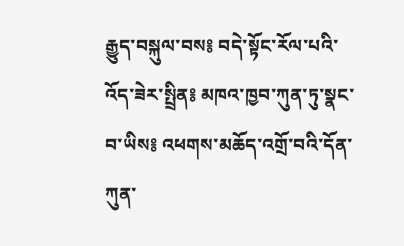རྒྱུད་བསྐུལ་བས༔ བདེ་སྟོང་རོལ་པའི་འོད་ཟེར་སྤྲིན༔ མཁའ་ཁྱབ་ཀུན་ཏུ་སྣང་བ་ཡིས༔ འཕགས་མཆོད་འགྲོ་བའི་དོན་ཀུན་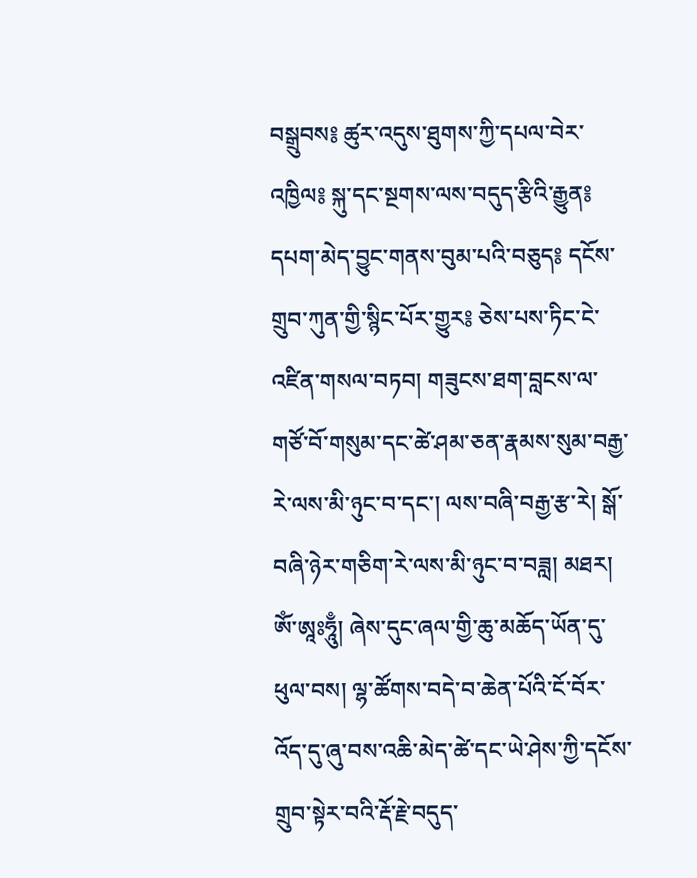བསྒྲུབས༔ ཚུར་འདུས་ཐུགས་ཀྱི་དཔལ་བེར་འཁྱིལ༔ སྐུ་དང་སྔགས་ལས་བདུད་རྩིའི་རྒྱུན༔ དཔག་མེད་བྱུང་གནས་བུམ་པའི་བཅུད༔ དངོས་གྲུབ་ཀུན་གྱི་སྙིང་པོར་གྱུར༔ ཅེས་པས་ཏིང་ངེ་འཛིན་གསལ་བཏབ། གཟུངས་ཐག་བླངས་ལ་གཙོ་བོ་གསུམ་དང་ཚེ་ཤམ་ཅན་རྣམས་སུམ་བརྒྱ་རེ་ལས་མི་ཉུང་བ་དང་། ལས་བཞི་བརྒྱ་རྩ་རེ། སྒོ་བཞི་ཉེར་གཅིག་རེ་ལས་མི་ཉུང་བ་བཟླ། མཐར། ཨོཾ་ཨཱཿཧཱུྃ། ཞེས་དུང་ཞལ་གྱི་ཆུ་མཆོད་ཡོན་དུ་ཕུལ་བས། ལྷ་ཚོགས་བདེ་བ་ཆེན་པོའི་ངོ་བོར་འོད་དུ་ཞུ་བས་འཆི་མེད་ཚེ་དང་ཡེ་ཤེས་ཀྱི་དངོས་གྲུབ་སྟེར་བའི་རྡོ་རྗེ་བདུད་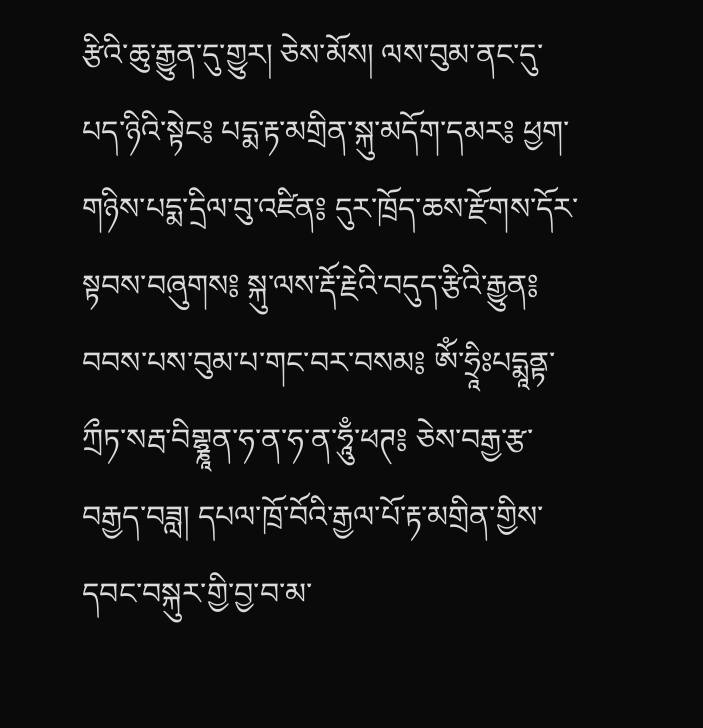རྩིའི་ཆུ་རྒྱུན་དུ་གྱུར། ཅེས་མོས། ལས་བུམ་ནང་དུ་པད་ཉིའི་སྟེང༔ པདྨ་རྟ་མགྲིན་སྐུ་མདོག་དམར༔ ཕྱག་གཉིས་པདྨ་དྲིལ་བུ་འཛིན༔ དུར་ཁྲོད་ཆས་རྫོགས་དོར་སྟབས་བཞུགས༔ སྐུ་ལས་རྡོ་རྗེའི་བདུད་རྩིའི་རྒྱུན༔ བབས་པས་བུམ་པ་གང་བར་བསམ༔ ཨོཾ་ཧྲཱིཿཔདྨཱནྟ་ཀྲྀཏ་སརྦ་བིགྷྣཱན་ཧ་ན་ཧ་ན་ཧཱུྃ་ཕཊ༔ ཅེས་བརྒྱ་རྩ་བརྒྱད་བཟླ། དཔལ་ཁྲོ་བོའི་རྒྱལ་པོ་རྟ་མགྲིན་གྱིས་དབང་བསྐུར་གྱི་བྱ་བ་མ་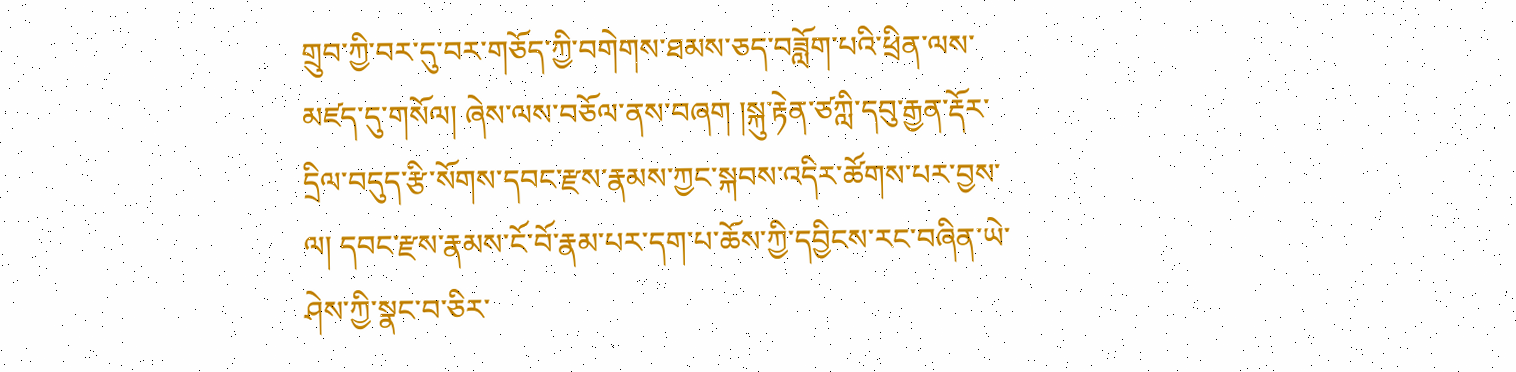གྲུབ་ཀྱི་བར་དུ་བར་གཅོད་ཀྱི་བགེགས་ཐམས་ཅད་བཟློག་པའི་ཕྲིན་ལས་མཛད་དུ་གསོལ། ཞེས་ལས་བཅོལ་ནས་བཞག །སྐུ་རྟེན་ཙཀླི་དབུ་རྒྱན་རྡོར་དྲིལ་བདུད་རྩི་སོགས་དབང་རྫས་རྣམས་ཀྱང་སྐབས་འདིར་ཚོགས་པར་བྱས་ལ། དབང་རྫས་རྣམས་ངོ་བོ་རྣམ་པར་དག་པ་ཆོས་ཀྱི་དབྱིངས་རང་བཞིན་ཡེ་ཤེས་ཀྱི་སྣང་བ་ཅིར་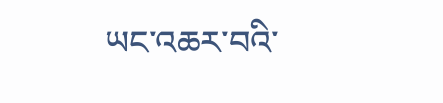ཡང་འཆར་བའི་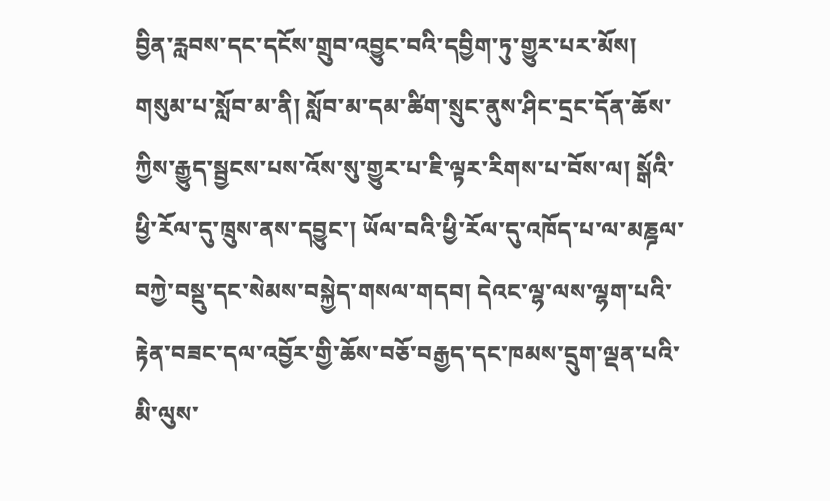བྱིན་རླབས་དང་དངོས་གྲུབ་འབྱུང་བའི་དབྱིག་ཏུ་གྱུར་པར་མོས། གསུམ་པ་སློབ་མ་ནི། སློབ་མ་དམ་ཚིག་སྲུང་ནུས་ཤིང་དྲང་དོན་ཆོས་ཀྱིས་རྒྱུད་སྦྱངས་པས་འོས་སུ་གྱུར་པ་ཇི་ལྟར་རིགས་པ་བོས་ལ། སྒོའི་ཕྱི་རོལ་དུ་ཁྲུས་ནས་དབྱུང་། ཡོལ་བའི་ཕྱི་རོལ་དུ་འཁོད་པ་ལ་མཎྜལ་བཀྱེ་བསྡུ་དང་སེམས་བསྐྱེད་གསལ་གདབ། དེའང་ལྷ་ལས་ལྷག་པའི་རྟེན་བཟང་དལ་འབྱོར་གྱི་ཆོས་བཅོ་བརྒྱད་དང་ཁམས་དྲུག་ལྡན་པའི་མི་ལུས་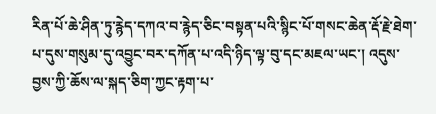རིན་པོ་ཆེ་ཤིན་ཏུ་རྙེད་དཀའ་བ་རྙེད་ཅིང་བསྟན་པའི་སྙིང་པོ་གསང་ཆེན་རྡོ་རྗེ་ཐེག་པ་དུས་གསུམ་དུ་འབྱུང་བར་དཀོན་པ་འདི་ཉིད་ལྟ་བུ་དང་མཇལ་ཡང་། འདུས་བྱས་ཀྱི་ཆོས་ལ་སྐད་ཅིག་ཀྱང་རྟག་པ་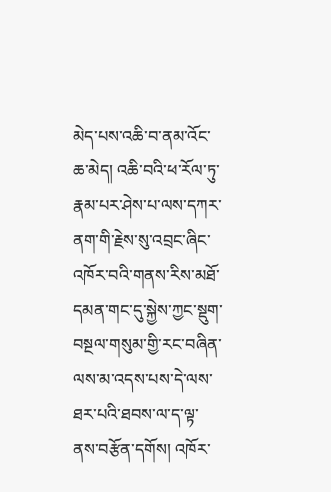མེད་པས་འཆི་བ་ནམ་འོང་ཆ་མེད། འཆི་བའི་ཕ་རོལ་ཏུ་རྣམ་པར་ཤེས་པ་ལས་དཀར་ནག་གི་རྗེས་སུ་འབྲང་ཞིང་འཁོར་བའི་གནས་རིས་མཐོ་དམན་གང་དུ་སྐྱེས་ཀྱང་སྡུག་བསྔལ་གསུམ་གྱི་རང་བཞིན་ལས་མ་འདས་པས་དེ་ལས་ཐར་པའི་ཐབས་ལ་ད་ལྟ་ནས་བརྩོན་དགོས། འཁོར་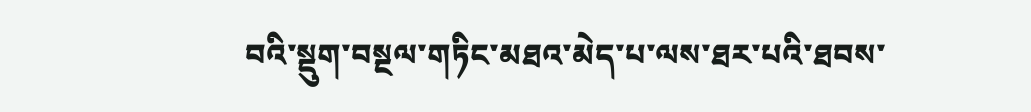བའི་སྡུག་བསྔལ་གཏིང་མཐའ་མེད་པ་ལས་ཐར་པའི་ཐབས་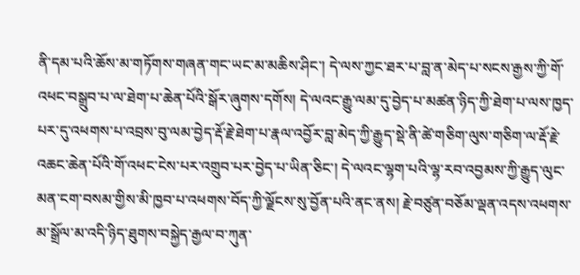ནི་དམ་པའི་ཆོས་མ་གཏོགས་གཞན་གང་ཡང་མ་མཆིས་ཤིང་། དེ་ལས་ཀྱང་ཐར་པ་བླ་ན་མེད་པ་སངས་རྒྱས་ཀྱི་གོ་འཕང་བསྒྲུབ་པ་ལ་ཐེག་པ་ཆེན་པོའི་སྒོར་ཞུགས་དགོས། དེ་ལའང་རྒྱུ་ལམ་དུ་བྱེད་པ་མཚན་ཉིད་ཀྱི་ཐེག་པ་ལས་ཁྱད་པར་དུ་འཕགས་པ་འབྲས་བུ་ལམ་བྱེད་རྡོ་རྗེ་ཐེག་པ་རྣལ་འབྱོར་བླ་མེད་ཀྱི་རྒྱུད་སྡེ་ནི་ཚེ་གཅིག་ལུས་གཅིག་ལ་རྡོ་རྗེ་འཆང་ཆེན་པོའི་གོ་འཕང་ངེས་པར་འགྲུབ་པར་བྱེད་པ་ཡིན་ཅིང་། དེ་ལའང་ལྷག་པའི་ལྷ་རབ་འབྱམས་ཀྱི་རྒྱུད་ལུང་མན་ངག་བསམ་གྱིས་མི་ཁྱབ་པ་འཕགས་བོད་ཀྱི་ལྗོངས་སུ་བྱོན་པའི་ནང་ནས། རྗེ་བཙུན་བཅོམ་ལྡན་འདས་འཕགས་མ་སྒྲོལ་མ་འདི་ཉིད་ཐུགས་བསྐྱེད་རྒྱལ་བ་ཀུན་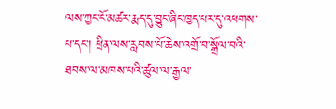ལས་ཀྱང་ངོ་མཚར་རྨད་དུ་བྱུང་ཞིང་ཁྱད་པར་དུ་འཕགས་པ་དང་། ཕྲིན་ལས་རླབས་པོ་ཆེས་འགྲོ་བ་སྒྲོལ་བའི་ཐབས་ལ་མཁས་པའི་ཚུལ་ལ་རྒྱལ་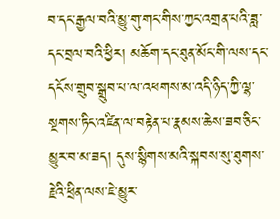བ་དང་རྒྱལ་བའི་མྱུ་གུ་གང་གིས་ཀྱང་འགྲན་པའི་ཟླ་དང་བྲལ་བའི་ཕྱིར། མཆོག་དང་ཐུན་མོང་གི་ལས་དང་དངོས་གྲུབ་སྒྲུབ་པ་ལ་འཕགས་མ་འདི་ཉིད་ཀྱི་ལྷ་སྔགས་ཏིང་འཛིན་ལ་བརྟེན་པ་རྣམས་ཆེས་ཟབ་ཅིང་མྱུར་བ་མ་ཟད། དུས་སྙིགས་མའི་སྐབས་སུ་ཐུགས་རྗེའི་ཕྲིན་ལས་ཇེ་མྱུར་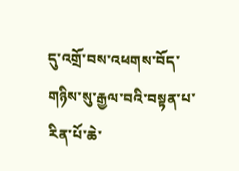དུ་འགྲོ་བས་འཕགས་བོད་གཉིས་སུ་རྒྱལ་བའི་བསྟན་པ་རིན་པོ་ཆེ་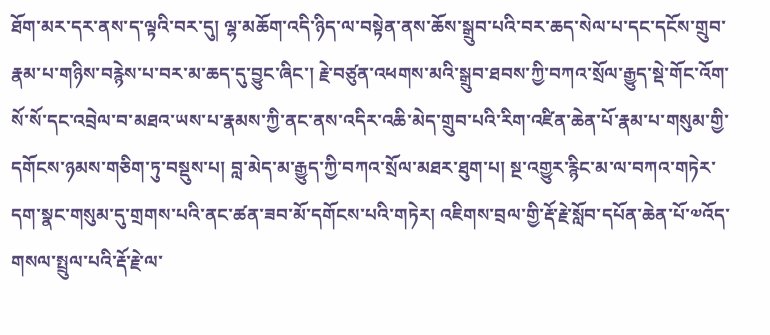ཐོག་མར་དར་ནས་ད་ལྟའི་བར་དུ། ལྷ་མཆོག་འདི་ཉིད་ལ་བསྟེན་ནས་ཆོས་སྒྲུབ་པའི་བར་ཆད་སེལ་པ་དང་དངོས་གྲུབ་རྣམ་པ་གཉིས་བརྙེས་པ་བར་མ་ཆད་དུ་བྱུང་ཞིང་། རྗེ་བཙུན་འཕགས་མའི་སྒྲུབ་ཐབས་ཀྱི་བཀའ་སྲོལ་རྒྱུད་སྡེ་གོང་འོག་སོ་སོ་དང་འབྲེལ་བ་མཐའ་ཡས་པ་རྣམས་ཀྱི་ནང་ནས་འདིར་འཆི་མེད་གྲུབ་པའི་རིག་འཛིན་ཆེན་པོ་རྣམ་པ་གསུམ་གྱི་དགོངས་ཉམས་གཅིག་ཏུ་བསྡུས་པ། བླ་མེད་མ་རྒྱུད་ཀྱི་བཀའ་སྲོལ་མཐར་ཐུག་པ། སྔ་འགྱུར་རྙིང་མ་ལ་བཀའ་གཏེར་དག་སྣང་གསུམ་དུ་གྲགས་པའི་ནང་ཚན་ཟབ་མོ་དགོངས་པའི་གཏེར། འཇིགས་བྲལ་གྱི་རྡོ་རྗེ་སློབ་དཔོན་ཆེན་པོ་༧འོད་གསལ་སྤྲུལ་པའི་རྡོ་རྗེ་ལ་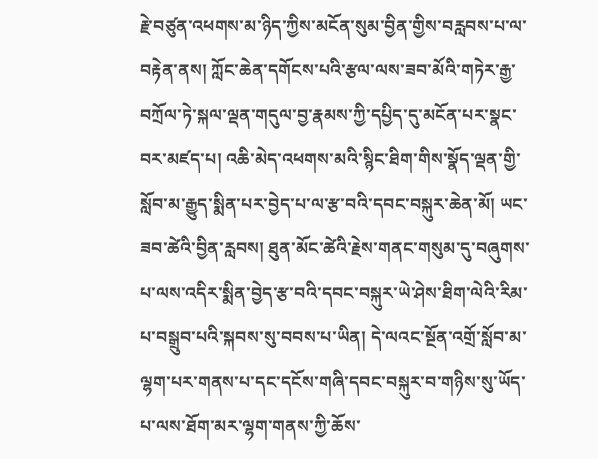རྗེ་བཙུན་འཕགས་མ་ཉིད་ཀྱིས་མངོན་སུམ་བྱིན་གྱིས་བརླབས་པ་ལ་བརྟེན་ནས། ཀློང་ཆེན་དགོངས་པའི་རྩལ་ལས་ཟབ་མོའི་གཏེར་རྒྱ་བཀྲོལ་ཏེ་སྐལ་ལྡན་གདུལ་བྱ་རྣམས་ཀྱི་དཔྱིད་དུ་མངོན་པར་སྣང་བར་མཛད་པ། འཆི་མེད་འཕགས་མའི་སྙིང་ཐིག་གིས་སྣོད་ལྡན་གྱི་སློབ་མ་རྒྱུད་སྨིན་པར་བྱེད་པ་ལ་རྩ་བའི་དབང་བསྐུར་ཆེན་མོ། ཡང་ཟབ་ཚེའི་བྱིན་རླབས། ཐུན་མོང་ཚེའི་རྗེས་གནང་གསུམ་དུ་བཞུགས་པ་ལས་འདིར་སྨིན་བྱེད་རྩ་བའི་དབང་བསྐུར་ཡེ་ཤེས་ཐིག་ལེའི་རིམ་པ་བསྒྲུབ་པའི་སྐབས་སུ་བབས་པ་ཡིན། དེ་ལའང་སྔོན་འགྲོ་སློབ་མ་ལྷག་པར་གནས་པ་དང་དངོས་གཞི་དབང་བསྐུར་བ་གཉིས་སུ་ཡོད་པ་ལས་ཐོག་མར་ལྷག་གནས་ཀྱི་ཆོས་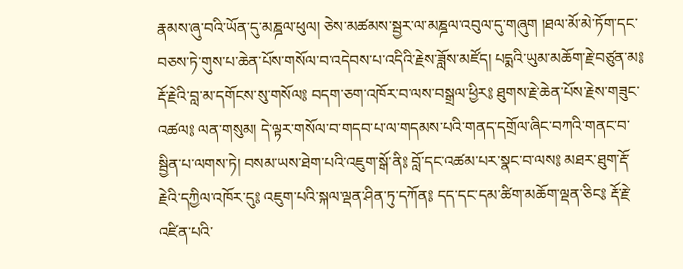རྣམས་ཞུ་བའི་ཡོན་དུ་མཎྜལ་ཕུལ། ཅེས་མཚམས་སྦྱར་ལ་མཎྜལ་འབུལ་དུ་གཞུག །ཐལ་མོ་མེ་ཏོག་དང་བཅས་ཏེ་གུས་པ་ཆེན་པོས་གསོལ་བ་འདེབས་པ་འདིའི་རྗེས་ཟློས་མཛོད། པདྨའི་ཡུམ་མཆོག་རྗེ་བཙུན་མ༔ རྡོ་རྗེའི་བླ་མ་དགོངས་སུ་གསོལ༔ བདག་ཅག་འཁོར་བ་ལས་བསྒྲལ་ཕྱིར༔ ཐུགས་རྗེ་ཆེན་པོས་རྗེས་གཟུང་འཚལ༔ ལན་གསུམ། དེ་ལྟར་གསོལ་བ་གདབ་པ་ལ་གདམས་པའི་གནད་དགྲོལ་ཞིང་བཀའི་གནང་བ་སྦྱིན་པ་ལགས་ཏེ། བསམ་ཡས་ཐེག་པའི་འཇུག་སྒོ་ནི༔ བློ་དང་འཚམ་པར་སྣང་བ་ལས༔ མཐར་ཐུག་རྡོ་རྗེའི་དཀྱིལ་འཁོར་དུ༔ འཇུག་པའི་སྐལ་ལྡན་ཤིན་ཏུ་དཀོན༔ དད་དང་དམ་ཚིག་མཆོག་ལྡན་ཅིང༔ རྡོ་རྗེ་འཛིན་པའི་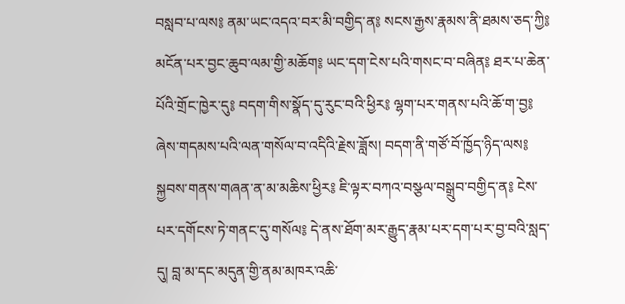བསླབ་པ་ལས༔ ནམ་ཡང་འདའ་བར་མི་བགྱིད་ན༔ སངས་རྒྱས་རྣམས་ནི་ཐམས་ཅད་ཀྱི༔ མངོན་པར་བྱང་ཆུབ་ལམ་གྱི་མཆོག༔ ཡང་དག་ངེས་པའི་གསང་བ་བཞིན༔ ཐར་པ་ཆེན་པོའི་གྲོང་ཁྱེར་དུ༔ བདག་གིས་སྣོད་དུ་རུང་བའི་ཕྱིར༔ ལྷག་པར་གནས་པའི་ཆོ་ག་བྱ༔ ཞེས་གདམས་པའི་ལན་གསོལ་བ་འདིའི་རྗེས་ཟློས། བདག་ནི་གཙོ་བོ་ཁྱོད་ཉིད་ལས༔ སྐྱབས་གནས་གཞན་ན་མ་མཆིས་ཕྱིར༔ ཇི་ལྟར་བཀའ་བསྩལ་བསྒྲུབ་བགྱིད་ན༔ ངེས་པར་དགོངས་ཏེ་གནང་དུ་གསོལ༔ དེ་ནས་ཐོག་མར་རྒྱུད་རྣམ་པར་དག་པར་བྱ་བའི་སླད་དུ། བླ་མ་དང་མདུན་གྱི་ནམ་མཁར་འཆི་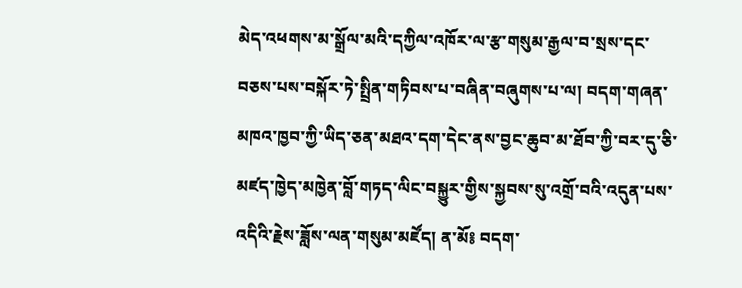མེད་འཕགས་མ་སྒྲོལ་མའི་དཀྱིལ་འཁོར་ལ་རྩ་གསུམ་རྒྱལ་བ་སྲས་དང་བཅས་པས་བསྐོར་ཏེ་སྤྲིན་གཏིབས་པ་བཞིན་བཞུགས་པ་ལ། བདག་གཞན་མཁའ་ཁྱབ་ཀྱི་ཡིད་ཅན་མཐའ་དག་དེང་ནས་བྱང་ཆུབ་མ་ཐོབ་ཀྱི་བར་དུ་ཅི་མཛད་ཁྱེད་མཁྱེན་བློ་གཏད་ལིང་བསྐྱུར་གྱིས་སྐྱབས་སུ་འགྲོ་བའི་འདུན་པས་འདིའི་རྗེས་ཟློས་ལན་གསུམ་མཛོད། ན་མོ༔ བདག་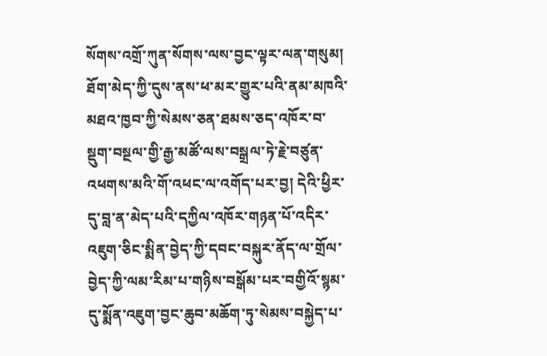སོགས་འགྲོ་ཀུན་སོགས་ལས་བྱང་ལྟར་ལན་གསུམ། ཐོག་མེད་ཀྱི་དུས་ནས་ཕ་མར་གྱུར་པའི་ནམ་མཁའི་མཐའ་ཁྱབ་ཀྱི་སེམས་ཅན་ཐམས་ཅད་འཁོར་བ་སྡུག་བསྔལ་གྱི་རྒྱ་མཚོ་ལས་བསྒྲལ་ཏེ་རྗེ་བཙུན་འཕགས་མའི་གོ་འཕང་ལ་འགོད་པར་བྱ། དེའི་ཕྱིར་དུ་བླ་ན་མེད་པའི་དཀྱིལ་འཁོར་གཉན་པོ་འདིར་འཇུག་ཅིང་སྨིན་བྱེད་ཀྱི་དབང་བསྐུར་ནོད་ལ་གྲོལ་བྱེད་ཀྱི་ལམ་རིམ་པ་གཉིས་བསྒོམ་པར་བགྱིའོ་སྙམ་དུ་སྨོན་འཇུག་བྱང་ཆུབ་མཆོག་ཏུ་སེམས་བསྐྱེད་པ་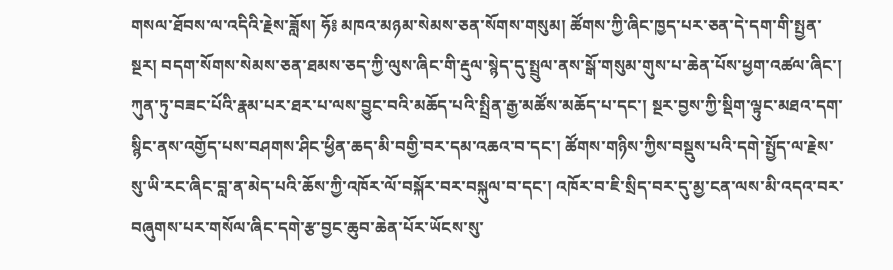གསལ་ཐོབས་ལ་འདིའི་རྗེས་ཟློས། ཧོ༔ མཁའ་མཉམ་སེམས་ཅན་སོགས་གསུམ། ཚོགས་ཀྱི་ཞིང་ཁྱད་པར་ཅན་དེ་དག་གི་སྤྱན་སྔར། བདག་སོགས་སེམས་ཅན་ཐམས་ཅད་ཀྱི་ལུས་ཞིང་གི་རྡུལ་སྙེད་དུ་སྤྲུལ་ནས་སྒོ་གསུམ་གུས་པ་ཆེན་པོས་ཕྱག་འཚལ་ཞིང་། ཀུན་ཏུ་བཟང་པོའི་རྣམ་པར་ཐར་པ་ལས་བྱུང་བའི་མཆོད་པའི་སྤྲིན་རྒྱ་མཚོས་མཆོད་པ་དང་། སྔར་བྱས་ཀྱི་སྡིག་ལྟུང་མཐའ་དག་སྙིང་ནས་འགྱོད་པས་བཤགས་ཤིང་ཕྱིན་ཆད་མི་བགྱི་བར་དམ་འཆའ་བ་དང་། ཚོགས་གཉིས་ཀྱིས་བསྡུས་པའི་དགེ་སྤྱོད་ལ་རྗེས་སུ་ཡི་རང་ཞིང་བླ་ན་མེད་པའི་ཆོས་ཀྱི་འཁོར་ལོ་བསྐོར་བར་བསྐུལ་བ་དང་། འཁོར་བ་ཇི་སྲིད་བར་དུ་མྱ་ངན་ལས་མི་འདའ་བར་བཞུགས་པར་གསོལ་ཞིང་དགེ་རྩ་བྱང་ཆུབ་ཆེན་པོར་ཡོངས་སུ་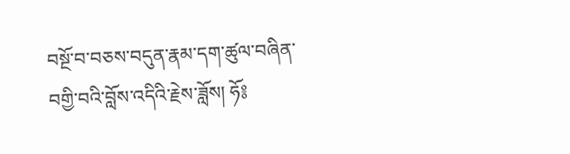བསྔོ་བ་བཅས་བདུན་རྣམ་དག་ཚུལ་བཞིན་བགྱི་བའི་བློས་འདིའི་རྗེས་ཟློས། ཧོ༔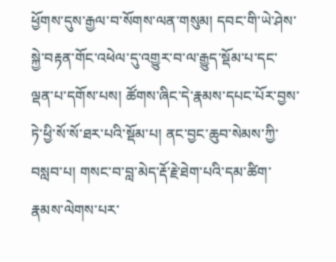ཕྱོགས་དུས་རྒྱལ་བ་སོགས་ལན་གསུམ། དབང་གི་ཡེ་ཤེས་སྐྱེ་བརྟན་གོང་འཕེལ་དུ་འགྱུར་བ་ལ་རྒྱུད་སྡོམ་པ་དང་ལྡན་པ་དགོས་པས། ཚོགས་ཞིང་དེ་རྣམས་དཔང་པོར་བྱས་ཏེ་ཕྱི་སོ་སོ་ཐར་པའི་སྡོམ་པ། ནང་བྱང་ཆུབ་སེམས་ཀྱི་བསླབ་པ། གསང་བ་བླ་མེད་རྡོ་རྗེ་ཐེག་པའི་དམ་ཚིག་རྣམས་ལེགས་པར་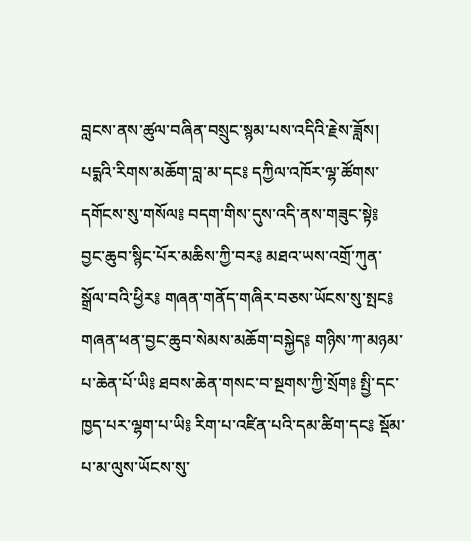བླངས་ནས་ཚུལ་བཞིན་བསྲུང་སྙམ་པས་འདིའི་རྗེས་ཟློས། པདྨའི་རིགས་མཆོག་བླ་མ་དང༔ དཀྱིལ་འཁོར་ལྷ་ཚོགས་དགོངས་སུ་གསོལ༔ བདག་གིས་དུས་འདི་ནས་གཟུང་སྟེ༔ བྱང་ཆུབ་སྙིང་པོར་མཆིས་ཀྱི་བར༔ མཐའ་ཡས་འགྲོ་ཀུན་སྒྲོལ་བའི་ཕྱིར༔ གཞན་གནོད་གཞིར་བཅས་ཡོངས་སུ་སྤང༔ གཞན་ཕན་བྱང་ཆུབ་སེམས་མཆོག་བསྐྱེད༔ གཉིས་ཀ་མཉམ་པ་ཆེན་པོ་ཡི༔ ཐབས་ཆེན་གསང་བ་སྔགས་ཀྱི་སྲོག༔ སྤྱི་དང་ཁྱད་པར་ལྷག་པ་ཡི༔ རིག་པ་འཛིན་པའི་དམ་ཚིག་དང༔ སྡོམ་པ་མ་ལུས་ཡོངས་སུ་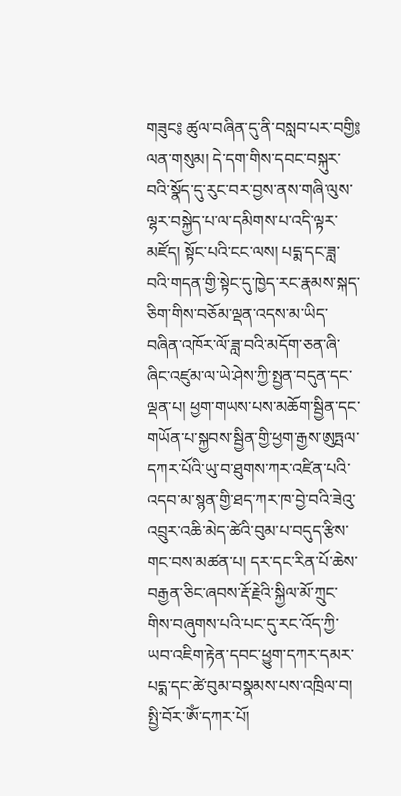གཟུང༔ ཚུལ་བཞིན་དུ་ནི་བསླབ་པར་བགྱི༔ ལན་གསུམ། དེ་དག་གིས་དབང་བསྐུར་བའི་སྣོད་དུ་རུང་བར་བྱས་ནས་གཞི་ལུས་ལྷར་བསྐྱེད་པ་ལ་དམིགས་པ་འདི་ལྟར་མཛོད། སྟོང་པའི་ངང་ལས། པདྨ་དང་ཟླ་བའི་གདན་གྱི་སྟེང་དུ་ཁྱེད་རང་རྣམས་སྐད་ཅིག་གིས་བཅོམ་ལྡན་འདས་མ་ཡིད་བཞིན་འཁོར་ལོ་ཟླ་བའི་མདོག་ཅན་ཞི་ཞིང་འཛུམ་ལ་ཡེ་ཤེས་ཀྱི་སྤྱན་བདུན་དང་ལྡན་པ། ཕྱག་གཡས་པས་མཆོག་སྦྱིན་དང་གཡོན་པ་སྐྱབས་སྦྱིན་གྱི་ཕྱག་རྒྱས་ཨུཏྤལ་དཀར་པོའི་ཡུ་བ་ཐུགས་ཀར་འཛིན་པའི་འདབ་མ་སྙན་གྱི་ཐད་ཀར་ཁ་བྱེ་བའི་ཟེའུ་འབྲུར་འཆི་མེད་ཚེའི་བུམ་པ་བདུད་རྩིས་གང་བས་མཚན་པ། དར་དང་རིན་པོ་ཆེས་བརྒྱན་ཅིང་ཞབས་རྡོ་རྗེའི་སྐྱིལ་མོ་ཀྲུང་གིས་བཞུགས་པའི་པང་དུ་རང་འོད་ཀྱི་ཡབ་འཇིག་རྟེན་དབང་ཕྱུག་དཀར་དམར་པདྨ་དང་ཚེ་བུམ་བསྣམས་པས་འཁྲིལ་བ། སྤྱི་བོར་ཨོཾ་དཀར་པོ།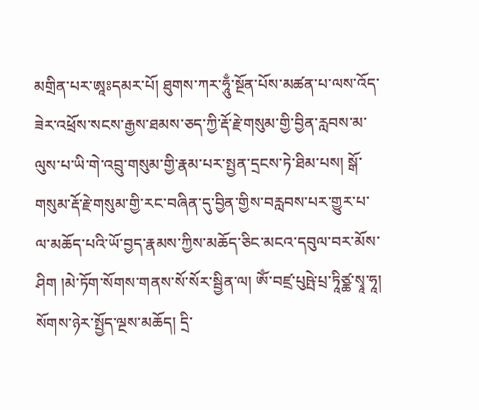མགྲིན་པར་ཨཱཿདམར་པོ། ཐུགས་ཀར་ཧཱུྃ་སྔོན་པོས་མཚན་པ་ལས་འོད་ཟེར་འཕྲོས་སངས་རྒྱས་ཐམས་ཅད་ཀྱི་རྡོ་རྗེ་གསུམ་གྱི་བྱིན་རླབས་མ་ལུས་པ་ཡི་གེ་འབྲུ་གསུམ་གྱི་རྣམ་པར་སྤྱན་དྲངས་ཏེ་ཐིམ་པས། སྒོ་གསུམ་རྡོ་རྗེ་གསུམ་གྱི་རང་བཞིན་དུ་བྱིན་གྱིས་བརླབས་པར་གྱུར་པ་ལ་མཆོད་པའི་ཡོ་བྱད་རྣམས་ཀྱིས་མཆོད་ཅིང་མངའ་དབུལ་བར་མོས་ཤིག །མེ་ཏོག་སོགས་གནས་སོ་སོར་སྦྱིན་ལ། ཨོཾ་བཛྲ་པུཥྤེ་པྲ་ཏཱིཙྪ་སྭཱ་ཧཱ། སོགས་ཉེར་སྤྱོད་ལྔས་མཆོད། དྲི་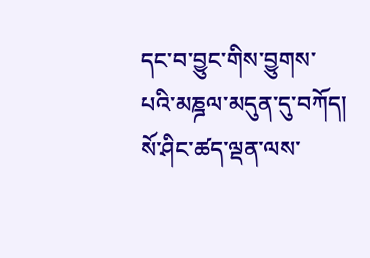དང་བ་བྱུང་གིས་བྱུགས་པའི་མཎྜལ་མདུན་དུ་བཀོད། སོ་ཤིང་ཚད་ལྡན་ལས་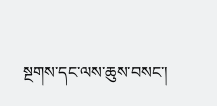སྔགས་དང་ལས་ཆུས་བསང་།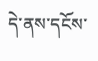དེ་ནས་དངོས་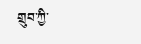གྲུབ་ཀྱི་